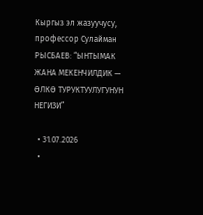Кыргыз эл жазуучусу, профессор Сулайман РЫСБАЕВ: “ЫНТЫМАК ЖАНА МЕКЕНЧИЛДИК — ӨЛКӨ ТУРУКТУУЛУГУНУН НЕГИЗИ”

  • 31.07.2026
  •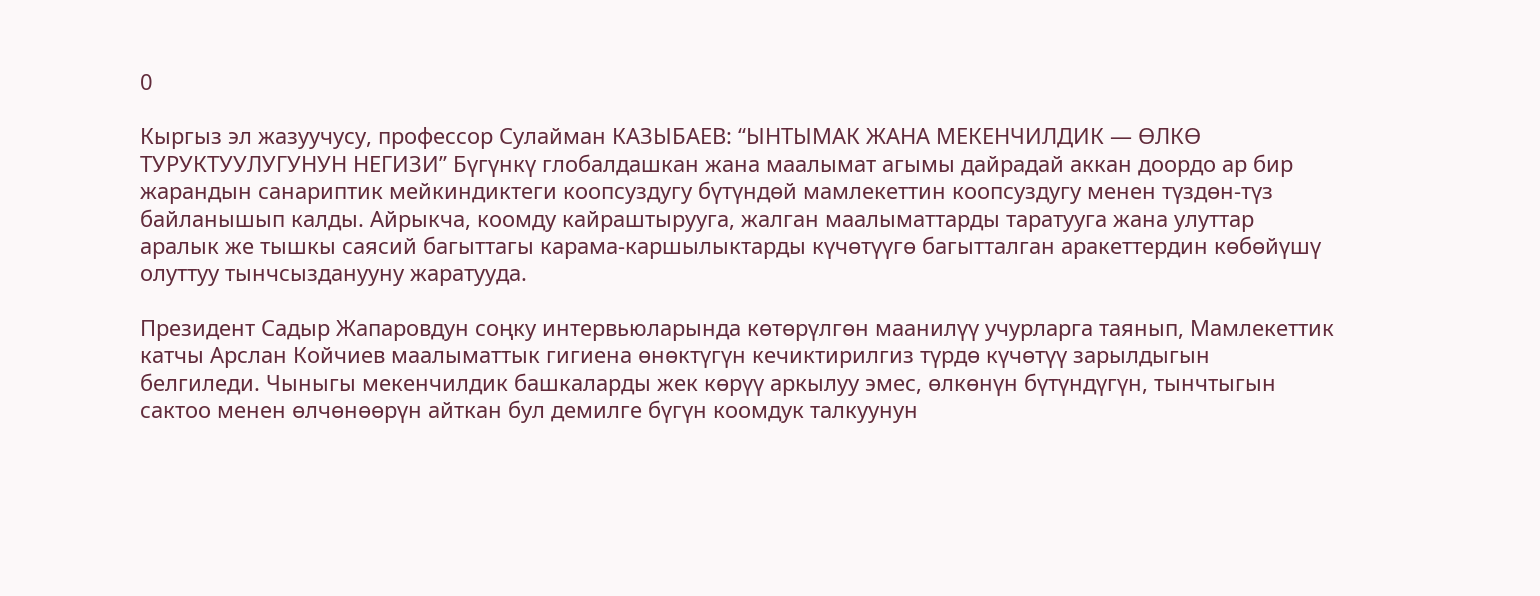0

Кыргыз эл жазуучусу, профессор Сулайман КАЗЫБАЕВ: “ЫНТЫМАК ЖАНА МЕКЕНЧИЛДИК — ӨЛКӨ ТУРУКТУУЛУГУНУН НЕГИЗИ” Бүгүнкү глобалдашкан жана маалымат агымы дайрадай аккан доордо ар бир жарандын санариптик мейкиндиктеги коопсуздугу бүтүндөй мамлекеттин коопсуздугу менен түздөн-түз байланышып калды. Айрыкча, коомду кайраштырууга, жалган маалыматтарды таратууга жана улуттар аралык же тышкы саясий багыттагы карама-каршылыктарды күчөтүүгө багытталган аракеттердин көбөйүшү олуттуу тынчсызданууну жаратууда.

Президент Садыр Жапаровдун соңку интервьюларында көтөрүлгөн маанилүү учурларга таянып, Мамлекеттик катчы Арслан Койчиев маалыматтык гигиена өнөктүгүн кечиктирилгиз түрдө күчөтүү зарылдыгын белгиледи. Чыныгы мекенчилдик башкаларды жек көрүү аркылуу эмес, өлкөнүн бүтүндүгүн, тынчтыгын сактоо менен өлчөнөөрүн айткан бул демилге бүгүн коомдук талкуунун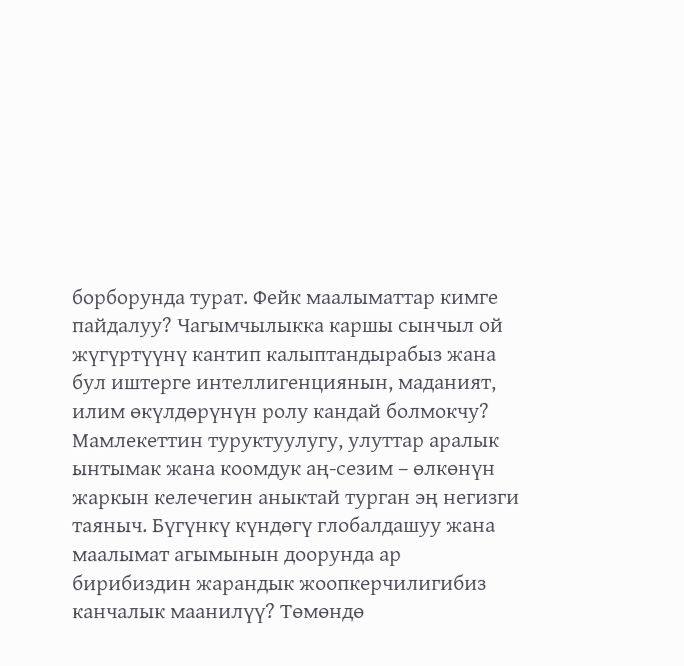борборунда турат. Фейк маалыматтар кимге пайдалуу? Чагымчылыкка каршы сынчыл ой жүгүртүүнү кантип калыптандырабыз жана бул иштерге интеллигенциянын, маданият, илим өкүлдөрүнүн ролу кандай болмокчу? Мамлекеттин туруктуулугу, улуттар аралык ынтымак жана коомдук аң-сезим – өлкөнүн жаркын келечегин аныктай турган эң негизги таяныч. Бүгүнкү күндөгү глобалдашуу жана маалымат агымынын доорунда ар бирибиздин жарандык жоопкерчилигибиз канчалык маанилүү? Төмөндө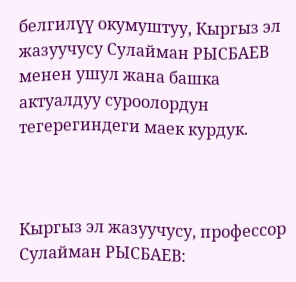белгилүү окумуштуу, Кыргыз эл жазуучусу Сулайман РЫСБАЕВ менен ушул жана башка актуалдуу суроолордун тегерегиндеги маек курдук.



Кыргыз эл жазуучусу, профессор Сулайман РЫСБАЕВ: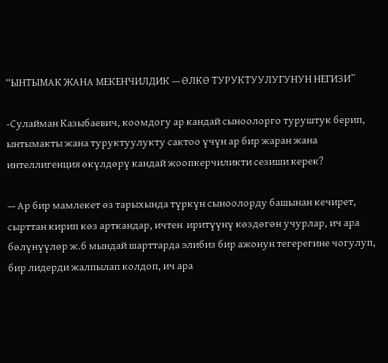“ЫНТЫМАК ЖАНА МЕКЕНЧИЛДИК — ӨЛКӨ ТУРУКТУУЛУГУНУН НЕГИЗИ”

-Сулайман Казыбаевич, коомдогу ар кандай сыноолорго туруштук берип, ынтымакты жана туруктуулукту сактоо үчүн ар бир жаран жана интеллигенция өкүлдөрү кандай жоопкерчиликти сезиши керек?

— Ар бир мамлекет өз тарыхында түркүн сыноолорду башынан кечирет, сырттан кирип көз арткандар, ичтен  иритүүнү көздөгөн учурлар, ич ара бөлүнүүлөр ж.б мындай шарттарда элибиз бир ажонун тегерегине чогулуп, бир лидерди жалпылап колдоп, ич ара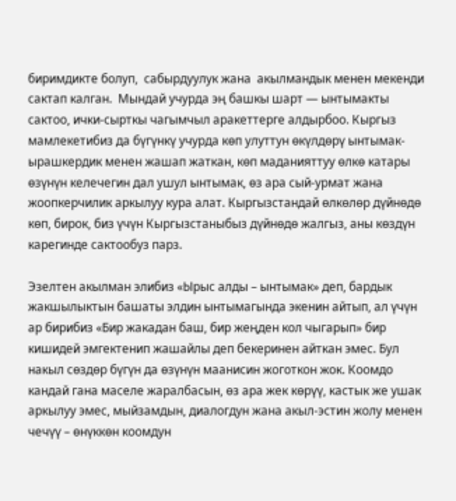биримдикте болуп,  сабырдуулук жана  акылмандык менен мекенди сактап калган.  Мындай учурда эң башкы шарт — ынтымакты сактоо, ички-сырткы чагымчыл аракеттерге алдырбоо. Кыргыз мамлекетибиз да бүгүнкү учурда көп улуттун өкүлдөрү ынтымак-ырашкердик менен жашап жаткан, көп маданияттуу өлкө катары өзүнүн келечегин дал ушул ынтымак, өз ара сый-урмат жана жоопкерчилик аркылуу кура алат. Кыргызстандай өлкөлөр дүйнөдө көп, бирок, биз үчүн Кыргызстаныбыз дүйнөдө жалгыз, аны көздүн карегинде сактообуз парз.

Эзелтен акылман элибиз «Ырыс алды – ынтымак» деп, бардык жакшылыктын башаты элдин ынтымагында экенин айтып, ал үчүн ар бирибиз «Бир жакадан баш, бир жеңден кол чыгарып» бир кишидей эмгектенип жашайлы деп бекеринен айткан эмес. Бул накыл сөздөр бүгүн да өзүнүн маанисин жоготкон жок. Коомдо кандай гана маселе жаралбасын, өз ара жек көрүү, кастык же ушак аркылуу эмес, мыйзамдын, диалогдун жана акыл-эстин жолу менен чечүү – өнүккөн коомдун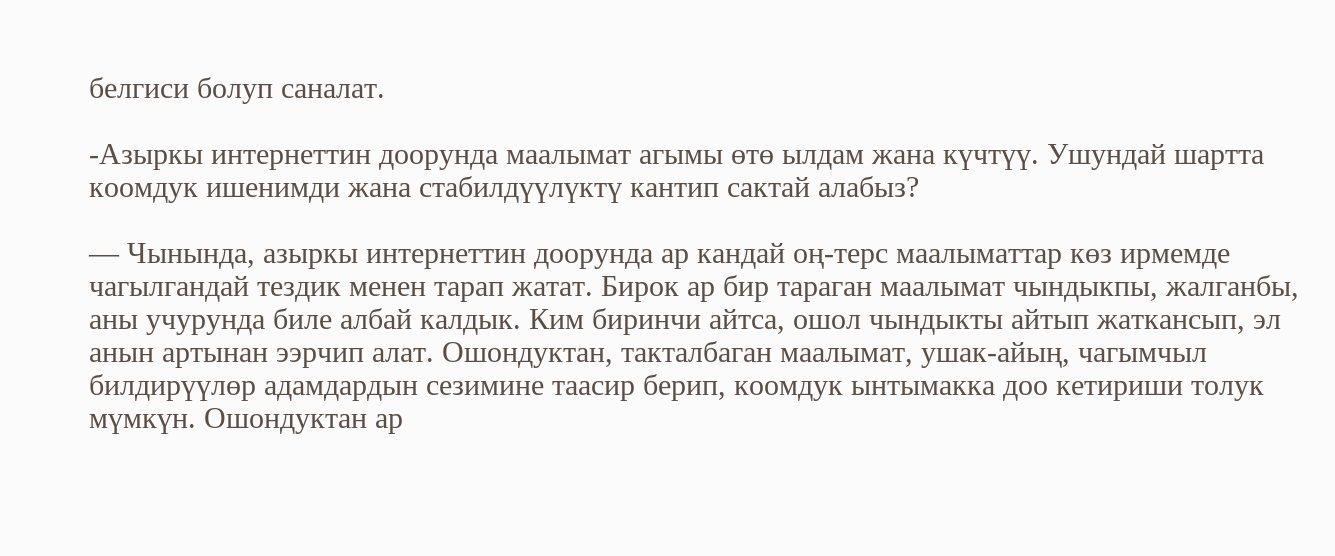белгиси болуп саналат.

-Азыркы интернеттин доорунда маалымат агымы өтө ылдам жана күчтүү. Ушундай шартта коомдук ишенимди жана стабилдүүлүктү кантип сактай алабыз?

— Чынында, азыркы интернеттин доорунда ар кандай оң-терс маалыматтар көз ирмемде чагылгандай тездик менен тарап жатат. Бирок ар бир тараган маалымат чындыкпы, жалганбы, аны учурунда биле албай калдык. Ким биринчи айтса, ошол чындыкты айтып жаткансып, эл анын артынан ээрчип алат. Ошондуктан, такталбаган маалымат, ушак-айың, чагымчыл билдирүүлөр адамдардын сезимине таасир берип, коомдук ынтымакка доо кетириши толук мүмкүн. Ошондуктан ар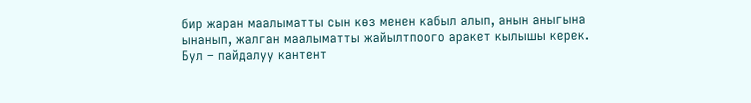бир жаран маалыматты сын көз менен кабыл алып, анын аныгына ынанып, жалган маалыматты жайылтпоого аракет кылышы керек. Бул – пайдалуу кантент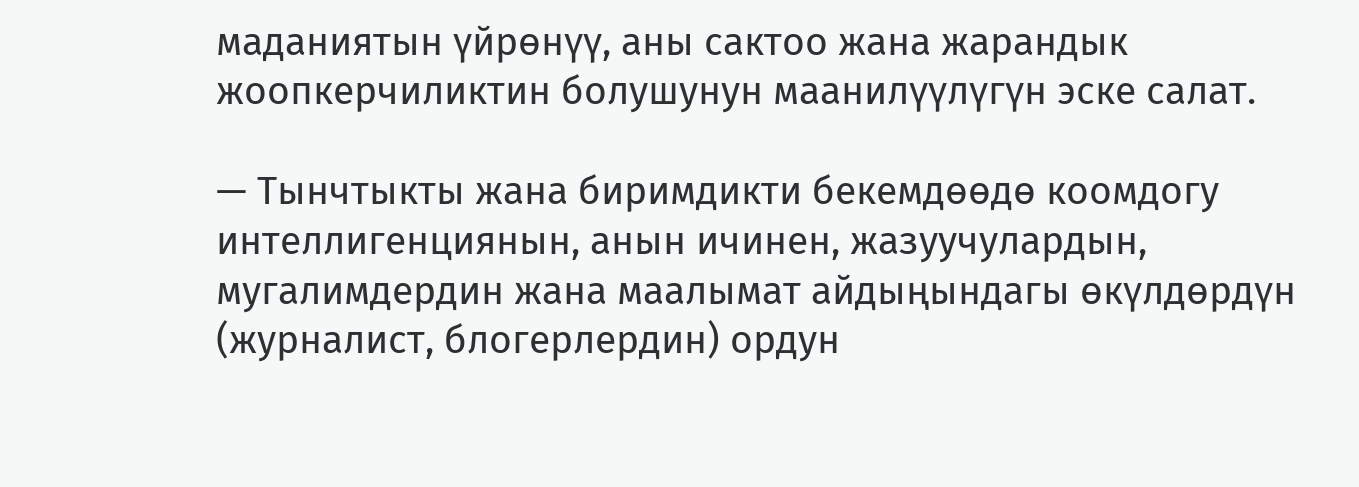маданиятын үйрөнүү, аны сактоо жана жарандык жоопкерчиликтин болушунун маанилүүлүгүн эске салат.

— Тынчтыкты жана биримдикти бекемдөөдө коомдогу интеллигенциянын, анын ичинен, жазуучулардын, мугалимдердин жана маалымат айдыңындагы өкүлдөрдүн (журналист, блогерлердин) ордун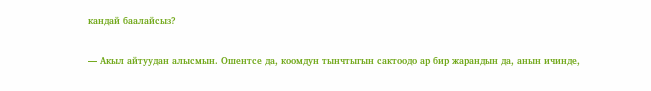кандай баалайсыз?

— Акыл айтуудан алысмын. Ошентсе да, коомдун тынчтыгын сактоодо ар бир жарандын да, анын ичинде,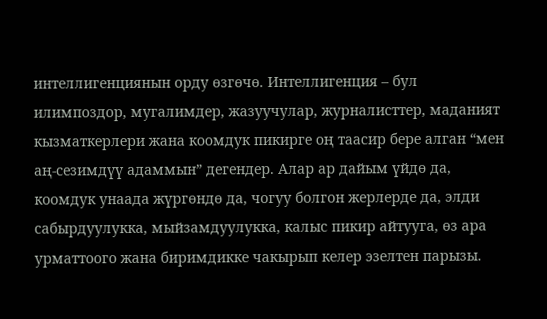интеллигенциянын орду өзгөчө. Интеллигенция – бул илимпоздор, мугалимдер, жазуучулар, журналисттер, маданият кызматкерлери жана коомдук пикирге оң таасир бере алган “мен аң-сезимдүү адаммын” дегендер. Алар ар дайым үйдө да, коомдук унаада жүргөндө да, чогуу болгон жерлерде да, элди сабырдуулукка, мыйзамдуулукка, калыс пикир айтууга, өз ара урматтоого жана биримдикке чакырып келер эзелтен парызы.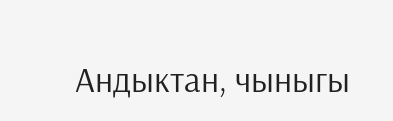Андыктан, чыныгы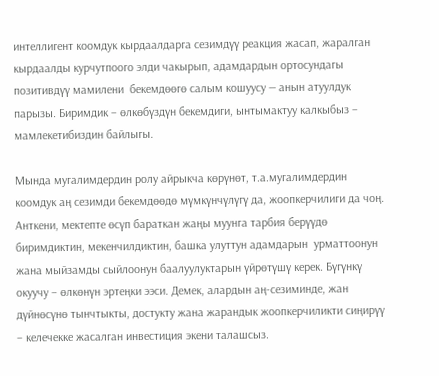интеллигент коомдук кырдаалдарга сезимдүү реакция жасап, жаралган кырдаалды курчутпоого элди чакырып, адамдардын ортосундагы позитивдүү мамилени  бекемдөөгө салым кошуусу — анын атуулдук парызы. Биримдик – өлкөбүздүн бекемдиги, ынтымактуу калкыбыз – мамлекетибиздин байлыгы.

Мында мугалимдердин ролу айрыкча көрүнөт, т.а.мугалимдердин коомдук аң сезимди бекемдөөдө мүмкүнчүлүгү да, жоопкерчилиги да чоң. Анткени, мектепте өсүп бараткан жаңы муунга тарбия берүүдө биримдиктин, мекенчилдиктин, башка улуттун адамдарын  урматтоонун жана мыйзамды сыйлоонун баалуулуктарын үйрөтүшү керек. Бүгүнкү окуучу – өлкөнүн эртеңки ээси. Демек, алардын аң-сезиминде, жан дүйнөсүнө тынчтыкты, достукту жана жарандык жоопкерчиликти сиңирүү – келечекке жасалган инвестиция экени талашсыз.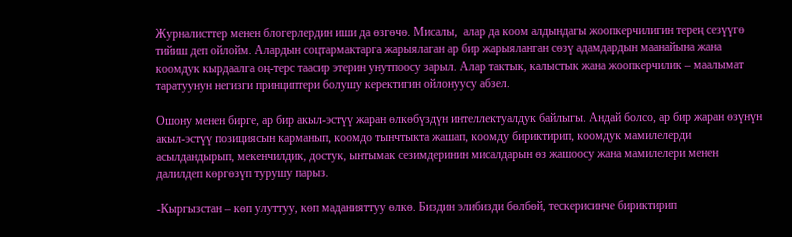Журналисттер менен блогерлердин иши да өзгөчө. Мисалы,  алар да коом алдындагы жоопкерчилигин терең сезүүгө тийиш деп ойлойм. Алардын соцтармактарга жарыялаган ар бир жарыяланган сөзү адамдардын маанайына жана коомдук кырдаалга оң-терс таасир этерин унутпоосу зарыл. Алар тактык, калыстык жана жоопкерчилик – маалымат таратуунун негизги принциптери болушу керектигин ойлонуусу абзел.

Ошону менен бирге, ар бир акыл-эстүү жаран өлкөбүздүн интеллектуалдук байлыгы. Андай болсо, ар бир жаран өзүнүн акыл-эстүү позициясын карманып, коомдо тынчтыкта жашап, коомду бириктирип, коомдук мамилелерди асылдандырып, мекенчилдик, достук, ынтымак сезимдеринин мисалдарын өз жашоосу жана мамилелери менен далилдеп көргөзүп турушу парыз.

-Кыргызстан – көп улуттуу, көп маданияттуу өлкө. Биздин элибизди бөлбөй, тескерисинче бириктирип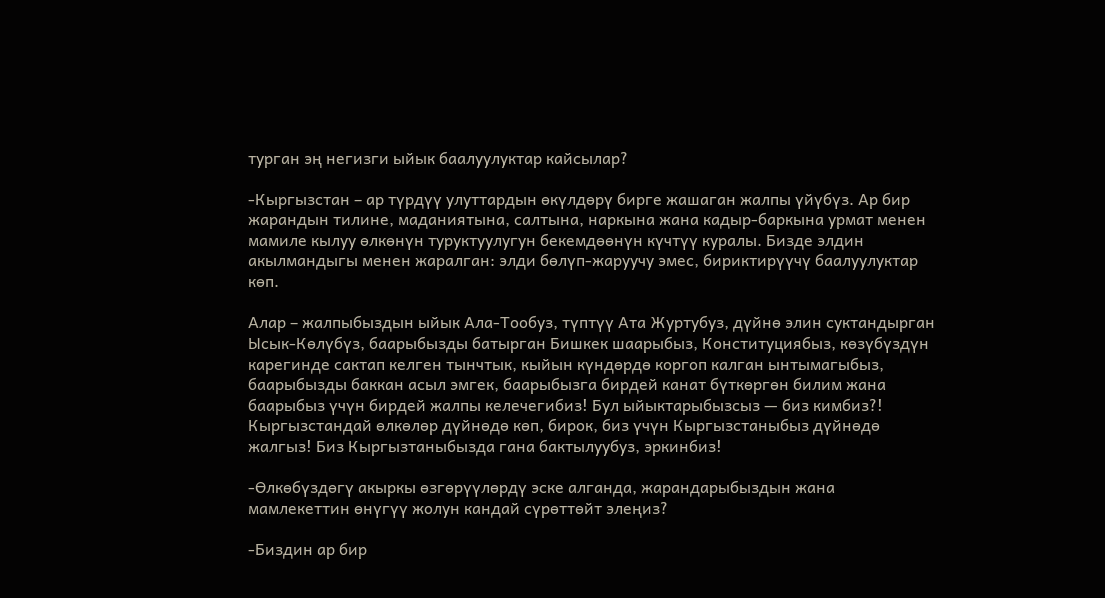турган эң негизги ыйык баалуулуктар кайсылар?

-Кыргызстан – ар түрдүү улуттардын өкүлдөрү бирге жашаган жалпы үйүбүз. Ар бир жарандын тилине, маданиятына, салтына, наркына жана кадыр-баркына урмат менен мамиле кылуу өлкөнүн туруктуулугун бекемдөөнүн күчтүү куралы. Бизде элдин акылмандыгы менен жаралган: элди бөлүп-жаруучу эмес, бириктирүүчү баалуулуктар көп.

Алар – жалпыбыздын ыйык Ала-Тообуз, түптүү Ата Журтубуз, дүйнө элин суктандырган Ысык-Көлүбүз, баарыбызды батырган Бишкек шаарыбыз, Конституциябыз, көзүбүздүн карегинде сактап келген тынчтык, кыйын күндөрдө коргоп калган ынтымагыбыз, баарыбызды баккан асыл эмгек, баарыбызга бирдей канат бүткөргөн билим жана баарыбыз үчүн бирдей жалпы келечегибиз! Бул ыйыктарыбызсыз — биз кимбиз?! Кыргызстандай өлкөлөр дүйнөдө көп, бирок, биз үчүн Кыргызстаныбыз дүйнөдө жалгыз! Биз Кыргызтаныбызда гана бактылуубуз, эркинбиз!

-Өлкөбүздөгү акыркы өзгөрүүлөрдү эске алганда, жарандарыбыздын жана мамлекеттин өнүгүү жолун кандай сүрөттөйт элеңиз?

-Биздин ар бир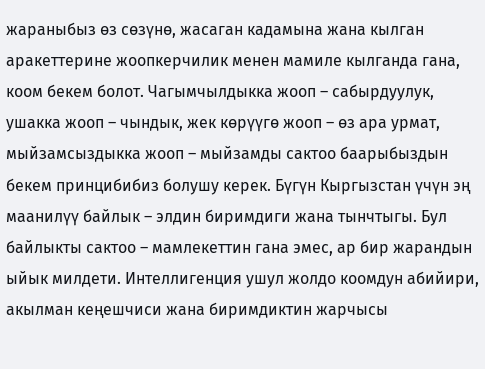жараныбыз өз сөзүнө, жасаган кадамына жана кылган аракеттерине жоопкерчилик менен мамиле кылганда гана, коом бекем болот. Чагымчылдыкка жооп – сабырдуулук, ушакка жооп – чындык, жек көрүүгө жооп – өз ара урмат, мыйзамсыздыкка жооп – мыйзамды сактоо баарыбыздын бекем принцибибиз болушу керек. Бүгүн Кыргызстан үчүн эң маанилүү байлык – элдин биримдиги жана тынчтыгы. Бул байлыкты сактоо – мамлекеттин гана эмес, ар бир жарандын ыйык милдети. Интеллигенция ушул жолдо коомдун абийири, акылман кеңешчиси жана биримдиктин жарчысы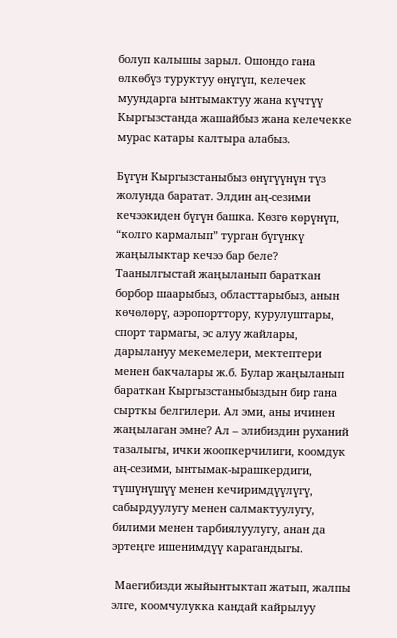болуп калышы зарыл. Ошондо гана өлкөбүз туруктуу өнүгүп, келечек муундарга ынтымактуу жана күчтүү Кыргызстанда жашайбыз жана келечекке мурас катары калтыра алабыз.

Бүгүн Кыргызстаныбыз өнүгүүнүн түз жолунда баратат. Элдин аң-сезими кечээкиден бүгүн башка. Көзгө көрүнүп, “колго кармалып” турган бүгүнкү жаңылыктар кечээ бар беле? Таанылгыстай жаңыланып бараткан борбор шаарыбыз, областтарыбыз, анын көчөлөрү, аэропорттору, курулуштары, спорт тармагы, эс алуу жайлары, дарылануу мекемелери, мектептери менен бакчалары ж.б. Булар жаңыланып бараткан Кыргызстаныбыздын бир гана сырткы белгилери. Ал эми, аны ичинен жаңылаган эмне? Ал – элибиздин руханий тазалыгы, ички жоопкерчилиги, коомдук аң-сезими, ынтымак-ырашкердиги, түшүнүшүү менен кечиримдүүлүгү, сабырдуулугу менен салмактуулугу, билими менен тарбиялуулугу, анан да эртеңге ишенимдүү карагандыгы.

 Маегибизди жыйынтыктап жатып, жалпы элге, коомчулукка кандай кайрылуу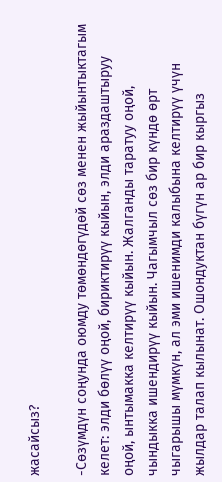жасайсыз?

-Сөзүмдүн соңунда оюмду төмөндөгүдөй сөз менен жыйынтыктагым келет: элди бөлүү оңой, бириктирүү кыйын, элди араздаштыруу оңой, ынтымакка келтирүү кыйын. Жалганды таратуу оңой, чындыкка ишендирүү кыйын. Чагымчыл сөз бир күндө өрт чыгарышы мүмкүн, ал эми ишенимди калыбына келтирүү үчүн жылдар талап кылынат. Ошондуктан бүгүн ар бир кыргыз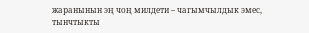жаранынын эң чоң милдети – чагымчылдык эмес, тынчтыкты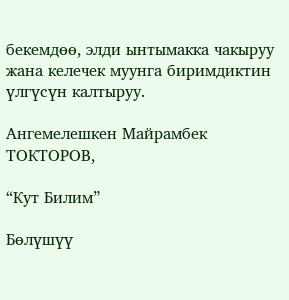бекемдөө, элди ынтымакка чакыруу жана келечек муунга биримдиктин үлгүсүн калтыруу.

Ангемелешкен Майрамбек ТОКТОРОВ,

“Кут Билим”

Бөлүшүү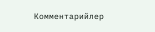Комментарийлер